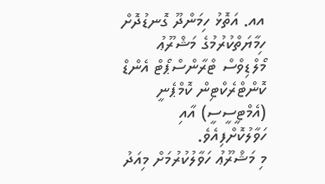އއ. އަތޮޅު ހިމަންދޫ ގޮނޑުދޮށް ހިމާޔަތްކުރުމުގެ މަޝްރޫޢު މޯލްޑިވްސް ޓްރާންސްޕޯޓް އެންޑް ކޮންޓްރެކްޓިން ކޮމްޕެނީ (އެމްޓީސީސީ) އާއި ހަވާލުކޮށްފިއެވެ.
މި މަޝްރޫޢު ހަވާލުކުރުމަށް މިއަދު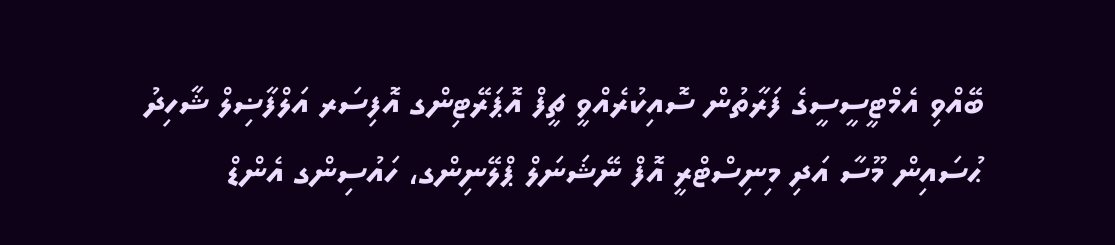ބޭއްވި އެމްޓީސީސީގެ ފަރާތުން ސޮއިކުރެއްވީ ޗީފް އޮޕަރޭޓިންގ އޮފިސަރ އަލްފާޟިލް ޝާހިދު ޙުސައިން މޫސާ އަދި މިނިސްޓްރީ އޮފް ނޭޝަނަލް ޕްލޭނިންގ، ހައުސިންގ އެންޑް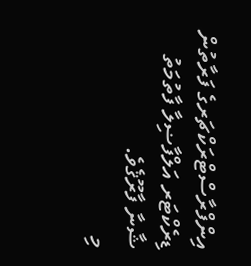އިންފްރާސްޓްރަކްޗަރގެ ފަރާތުން ޑިރެކްޓަރ އަލްފާޟިލާ ފާތުމަތު ޝާނާ ފާރޫޤެވެ.
މި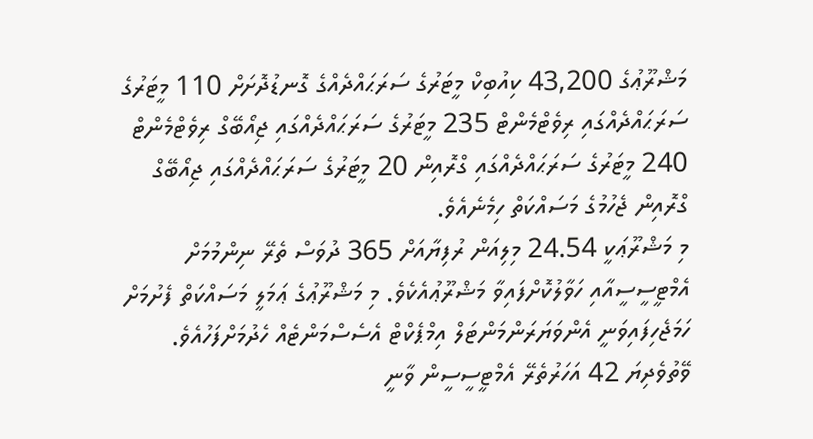މަޝްރޫޢުގެ 43,200 ކިއުބިކް މީޓަރުގެ ސަރަޙައްދެއްގެ ގޮނޑުދޮށަށް 110 މީޓަރުގެ ސަރަޙައްދެއްގައި ރިވެޓްމެންޓް 235 މީޓަރުގެ ސަރަޙައްދެއްގައި ޖިއޯބޭގް ރިވެޓްމެންޓް 240 މީޓަރުގެ ސަރަޙައްދެއްގައި ގްރޮއިން 20 މީޓަރުގެ ސަރަޙައްދެއްގައި ޖިއޯބޭގް ގްރޮއިން ޖެހުމުގެ މަސައްކަތް ހިމެނެއެވެ.
މި މަޝްރޫޢަކީ 24.54 މިލިއަން ރުފިޔާއަށް 365 ދުވަސް ތެރޭ ނިންމުމަށް އެމްޓީސީސީއާއި ހަވާލުކޮށްފައިވާ މަޝްރޫޢުއެކެވެ. މި މަޝްރޫޢުގެ ޢަމަލީ މަސައްކަތް ފެށުމަށް ހަމަޖެހިފައިވަނީ އެންވަޔަރަންމަންޓަލް އިމްޕެކްޓް އެސެސްމަންޓެއް ހެދުމަށްފަހުއެވެ.
ވޭތުވެދިޔަ 42 އަހަރުތެރޭ އެމްޓީސީސީން ވާނީ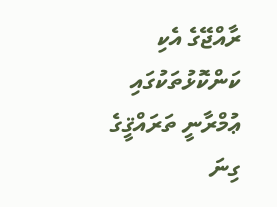ރާއްޖޭގެ އެކި ކަންކޮޅުތަކުގައި ޢުމްރާނީ ތަރައްޤީގެ ގިނަ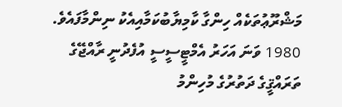މަޝްރޫޢުތަކެއް ހިންގާ ކާމިޔާބުކަމާއިއެކު ނިންމާފައެވެ. 1980 ވަނަ އަހަރު އެމްޓީސީސީ އުފެދުނީ ރާއްޖޭގެ ތަރައްޤީގެ ދަތުރުގެ މުހިންމު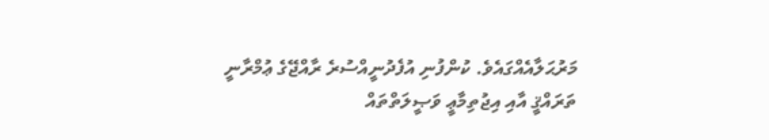މަރުޙަލާއެއްގައެވެ. ކުންފުނި އުފެދުނީއްސުރެ ރާއްޖޭގެ ޢުމްރާނީ ތަރައްޤީ އާއި އިޖުތިމާޢީ ވަޞީލަތްތައް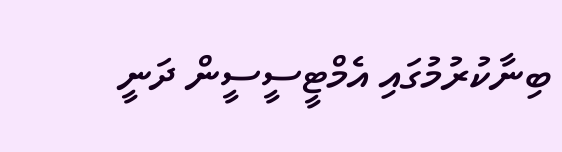ބިނާކުރުމުގައި އެމްޓީސީސީން ދަނީ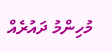މުހިންމު ދައުރެއް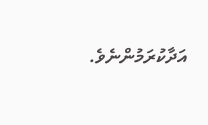އަދާކުރަމުންނެވެ.